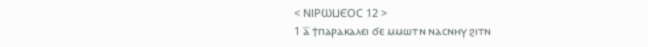< ⲚⲒⲢⲰⳘⲈⲞⲤ 12 >
1 ⲁ̅ ϯⲡⲁⲣⲁⲕⲁⲗⲉⲓ ϭⲉ ⲙⲙⲱⲧⲛ ⲛⲁⲥⲛⲏⲩ ϩⲓⲧⲛ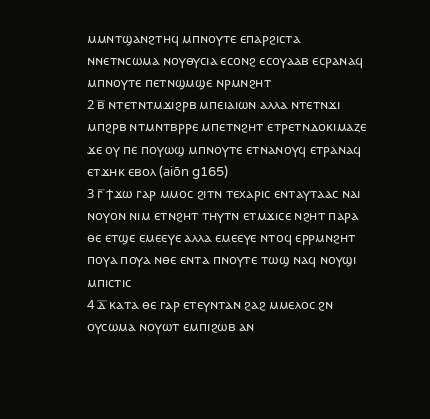ⲙⲙⲛⲧϣⲁⲛϩⲧⲏϥ ⲙⲡⲛⲟⲩⲧⲉ ⲉⲡⲁⲣϩⲓⲥⲧⲁ ⲛⲛⲉⲧⲛⲥⲱⲙⲁ ⲛⲟⲩⲑⲩⲥⲓⲁ ⲉⲥⲟⲛϩ ⲉⲥⲟⲩⲁⲁⲃ ⲉⲥⲣⲁⲛⲁϥ ⲙⲡⲛⲟⲩⲧⲉ ⲡⲉⲧⲛϣⲙϣⲉ ⲛⲣⲙⲛϩⲏⲧ
2 ⲃ̅ ⲛⲧⲉⲧⲛⲧⲙϫⲓϩⲣⲃ ⲙⲡⲉⲓⲁⲓⲱⲛ ⲁⲗⲗⲁ ⲛⲧⲉⲧⲛϫⲓ ⲙⲡϩⲣⲃ ⲛⲧⲙⲛⲧⲃⲣⲣⲉ ⲙⲡⲉⲧⲛϩⲏⲧ ⲉⲧⲣⲉⲧⲛⲇⲟⲕⲓⲙⲁⲍⲉ ϫⲉ ⲟⲩ ⲡⲉ ⲡⲟⲩⲱϣ ⲙⲡⲛⲟⲩⲧⲉ ⲉⲧⲛⲁⲛⲟⲩϥ ⲉⲧⲣⲁⲛⲁϥ ⲉⲧϫⲏⲕ ⲉⲃⲟⲗ (aiōn g165)
3 ⲅ̅ ϯϫⲱ ⲅⲁⲣ ⲙⲙⲟⲥ ϩⲓⲧⲛ ⲧⲉⲭⲁⲣⲓⲥ ⲉⲛⲧⲁⲩⲧⲁⲁⲥ ⲛⲁⲓ ⲛⲟⲩⲟⲛ ⲛⲓⲙ ⲉⲧⲛϩⲏⲧ ⲧⲏⲩⲧⲛ ⲉⲧⲙϫⲓⲥⲉ ⲛϩⲏⲧ ⲡⲁⲣⲁ ⲑⲉ ⲉⲧϣⲉ ⲉⲙⲉⲉⲩⲉ ⲁⲗⲗⲁ ⲉⲙⲉⲉⲩⲉ ⲛⲧⲟϥ ⲉⲣⲣⲙⲛϩⲏⲧ ⲡⲟⲩⲁ ⲡⲟⲩⲁ ⲛⲑⲉ ⲉⲛⲧⲁ ⲡⲛⲟⲩⲧⲉ ⲧⲱϣ ⲛⲁϥ ⲛⲟⲩϣⲓ ⲙⲡⲓⲥⲧⲓⲥ
4 ⲇ̅ ⲕⲁⲧⲁ ⲑⲉ ⲅⲁⲣ ⲉⲧⲉⲩⲛⲧⲁⲛ ϩⲁϩ ⲙⲙⲉⲗⲟⲥ ϩⲛ ⲟⲩⲥⲱⲙⲁ ⲛⲟⲩⲱⲧ ⲉⲙⲡⲓϩⲱⲃ ⲁⲛ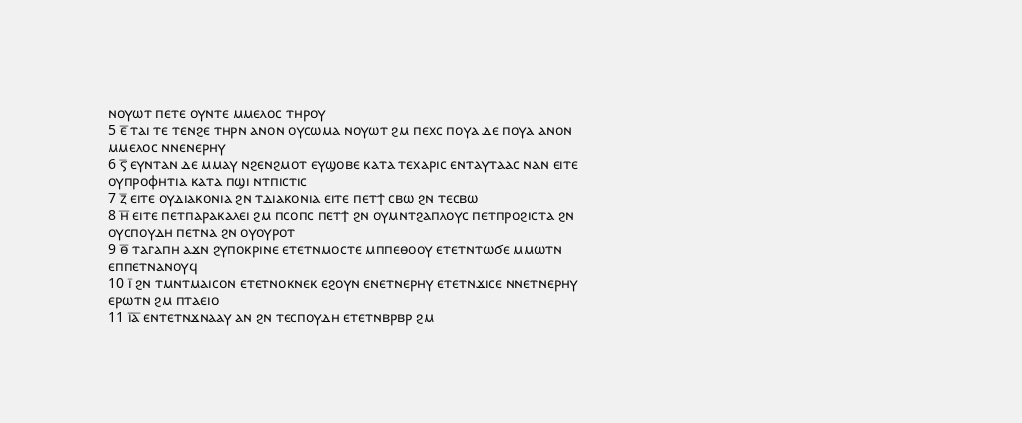ⲛⲟⲩⲱⲧ ⲡⲉⲧⲉ ⲟⲩⲛⲧⲉ ⲙⲙⲉⲗⲟⲥ ⲧⲏⲣⲟⲩ
5 ⲉ̅ ⲧⲁⲓ ⲧⲉ ⲧⲉⲛϩⲉ ⲧⲏⲣⲛ ⲁⲛⲟⲛ ⲟⲩⲥⲱⲙⲁ ⲛⲟⲩⲱⲧ ϩⲙ ⲡⲉⲭⲥ ⲡⲟⲩⲁ ⲇⲉ ⲡⲟⲩⲁ ⲁⲛⲟⲛ ⲙⲙⲉⲗⲟⲥ ⲛⲛⲉⲛⲉⲣⲏⲩ
6 ⲋ̅ ⲉⲩⲛⲧⲁⲛ ⲇⲉ ⲙⲙⲁⲩ ⲛϩⲉⲛϩⲙⲟⲧ ⲉⲩϣⲟⲃⲉ ⲕⲁⲧⲁ ⲧⲉⲭⲁⲣⲓⲥ ⲉⲛⲧⲁⲩⲧⲁⲁⲥ ⲛⲁⲛ ⲉⲓⲧⲉ ⲟⲩⲡⲣⲟⲫⲏⲧⲓⲁ ⲕⲁⲧⲁ ⲡϣⲓ ⲛⲧⲡⲓⲥⲧⲓⲥ
7 ⲍ̅ ⲉⲓⲧⲉ ⲟⲩⲇⲓⲁⲕⲟⲛⲓⲁ ϩⲛ ⲧⲇⲓⲁⲕⲟⲛⲓⲁ ⲉⲓⲧⲉ ⲡⲉⲧϯ ⲥⲃⲱ ϩⲛ ⲧⲉⲥⲃⲱ
8 ⲏ̅ ⲉⲓⲧⲉ ⲡⲉⲧⲡⲁⲣⲁⲕⲁⲗⲉⲓ ϩⲙ ⲡⲥⲟⲡⲥ ⲡⲉⲧϯ ϩⲛ ⲟⲩⲙⲛⲧϩⲁⲡⲗⲟⲩⲥ ⲡⲉⲧⲡⲣⲟϩⲓⲥⲧⲁ ϩⲛ ⲟⲩⲥⲡⲟⲩⲇⲏ ⲡⲉⲧⲛⲁ ϩⲛ ⲟⲩⲟⲩⲣⲟⲧ
9 ⲑ̅ ⲧⲁⲅⲁⲡⲏ ⲁϫⲛ ϩⲩⲡⲟⲕⲣⲓⲛⲉ ⲉⲧⲉⲧⲛⲙⲟⲥⲧⲉ ⲙⲡⲡⲉⲑⲟⲟⲩ ⲉⲧⲉⲧⲛⲧⲱϭⲉ ⲙⲙⲱⲧⲛ ⲉⲡⲡⲉⲧⲛⲁⲛⲟⲩϥ
10 ⲓ̅ ϩⲛ ⲧⲙⲛⲧⲙⲁⲓⲥⲟⲛ ⲉⲧⲉⲧⲛⲟⲕⲛⲉⲕ ⲉϩⲟⲩⲛ ⲉⲛⲉⲧⲛⲉⲣⲏⲩ ⲉⲧⲉⲧⲛϫⲓⲥⲉ ⲛⲛⲉⲧⲛⲉⲣⲏⲩ ⲉⲣⲱⲧⲛ ϩⲙ ⲡⲧⲁⲉⲓⲟ
11 ⲓ̅ⲁ̅ ⲉⲛⲧⲉⲧⲛϫⲛⲁⲁⲩ ⲁⲛ ϩⲛ ⲧⲉⲥⲡⲟⲩⲇⲏ ⲉⲧⲉⲧⲛⲃⲣⲃⲣ ϩⲙ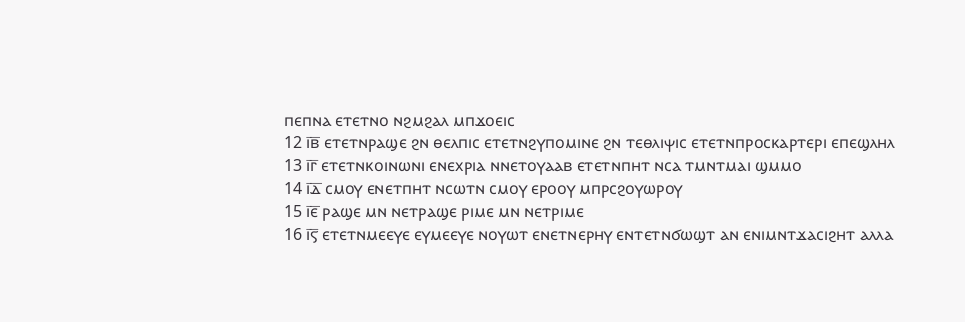ⲡⲉⲡⲛⲁ ⲉⲧⲉⲧⲛⲟ ⲛϩⲙϩⲁⲗ ⲙⲡϫⲟⲉⲓⲥ
12 ⲓ̅ⲃ̅ ⲉⲧⲉⲧⲛⲣⲁϣⲉ ϩⲛ ⲑⲉⲗⲡⲓⲥ ⲉⲧⲉⲧⲛϩⲩⲡⲟⲙⲓⲛⲉ ϩⲛ ⲧⲉⲑⲗⲓⲯⲓⲥ ⲉⲧⲉⲧⲛⲡⲣⲟⲥⲕⲁⲣⲧⲉⲣⲓ ⲉⲡⲉϣⲗⲏⲗ
13 ⲓ̅ⲅ̅ ⲉⲧⲉⲧⲛⲕⲟⲓⲛⲱⲛⲓ ⲉⲛⲉⲭⲣⲓⲁ ⲛⲛⲉⲧⲟⲩⲁⲁⲃ ⲉⲧⲉⲧⲛⲡⲏⲧ ⲛⲥⲁ ⲧⲙⲛⲧⲙⲁⲓ ϣⲙⲙⲟ
14 ⲓ̅ⲇ̅ ⲥⲙⲟⲩ ⲉⲛⲉⲧⲡⲏⲧ ⲛⲥⲱⲧⲛ ⲥⲙⲟⲩ ⲉⲣⲟⲟⲩ ⲙⲡⲣⲥϩⲟⲩⲱⲣⲟⲩ
15 ⲓ̅ⲉ̅ ⲣⲁϣⲉ ⲙⲛ ⲛⲉⲧⲣⲁϣⲉ ⲣⲓⲙⲉ ⲙⲛ ⲛⲉⲧⲣⲓⲙⲉ
16 ⲓ̅ⲋ̅ ⲉⲧⲉⲧⲛⲙⲉⲉⲩⲉ ⲉⲩⲙⲉⲉⲩⲉ ⲛⲟⲩⲱⲧ ⲉⲛⲉⲧⲛⲉⲣⲏⲩ ⲉⲛⲧⲉⲧⲛϭⲱϣⲧ ⲁⲛ ⲉⲛⲓⲙⲛⲧϫⲁⲥⲓϩⲏⲧ ⲁⲗⲗⲁ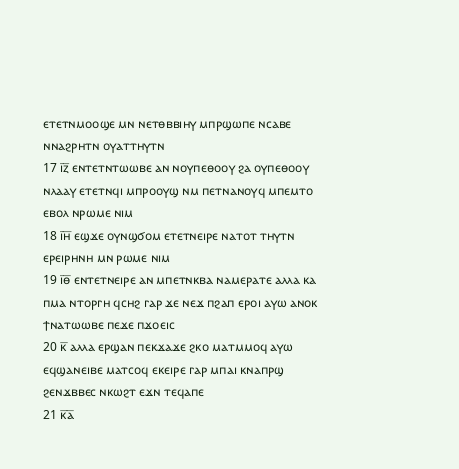ⲉⲧⲉⲧⲛⲙⲟⲟϣⲉ ⲙⲛ ⲛⲉⲧⲑⲃⲃⲓⲏⲩ ⲙⲡⲣϣⲱⲡⲉ ⲛⲥⲁⲃⲉ ⲛⲛⲁϩⲣⲏⲧⲛ ⲟⲩⲁⲧⲧⲏⲩⲧⲛ
17 ⲓ̅ⲍ̅ ⲉⲛⲧⲉⲧⲛⲧⲱⲱⲃⲉ ⲁⲛ ⲛⲟⲩⲡⲉⲑⲟⲟⲩ ϩⲁ ⲟⲩⲡⲉⲑⲟⲟⲩ ⲛⲗⲁⲁⲩ ⲉⲧⲉⲧⲛϥⲓ ⲙⲡⲣⲟⲟⲩϣ ⲛⲙ ⲡⲉⲧⲛⲁⲛⲟⲩϥ ⲙⲡⲉⲙⲧⲟ ⲉⲃⲟⲗ ⲛⲣⲱⲙⲉ ⲛⲓⲙ
18 ⲓ̅ⲏ̅ ⲉϣϫⲉ ⲟⲩⲛϣϭⲟⲙ ⲉⲧⲉⲧⲛⲉⲓⲣⲉ ⲛⲁⲧⲟⲧ ⲧⲏⲩⲧⲛ ⲉⲣⲉⲓⲣⲏⲛⲏ ⲙⲛ ⲣⲱⲙⲉ ⲛⲓⲙ
19 ⲓ̅ⲑ̅ ⲉⲛⲧⲉⲧⲛⲉⲓⲣⲉ ⲁⲛ ⲙⲡⲉⲧⲛⲕⲃⲁ ⲛⲁⲙⲉⲣⲁⲧⲉ ⲁⲗⲗⲁ ⲕⲁ ⲡⲙⲁ ⲛⲧⲟⲣⲅⲏ ϥⲥⲏϩ ⲅⲁⲣ ϫⲉ ⲛⲉϫ ⲡϩⲁⲡ ⲉⲣⲟⲓ ⲁⲩⲱ ⲁⲛⲟⲕ ϯⲛⲁⲧⲱⲱⲃⲉ ⲡⲉϫⲉ ⲡϫⲟⲉⲓⲥ
20 ⲕ̅ ⲁⲗⲗⲁ ⲉⲣϣⲁⲛ ⲡⲉⲕϫⲁϫⲉ ϩⲕⲟ ⲙⲁⲧⲙⲙⲟϥ ⲁⲩⲱ ⲉϥϣⲁⲛⲉⲓⲃⲉ ⲙⲁⲧⲥⲟϥ ⲉⲕⲉⲓⲣⲉ ⲅⲁⲣ ⲙⲡⲁⲓ ⲕⲛⲁⲡⲣϣ ϩⲉⲛϫⲃⲃⲉⲥ ⲛⲕⲱϩⲧ ⲉϫⲛ ⲧⲉϥⲁⲡⲉ
21 ⲕ̅ⲁ̅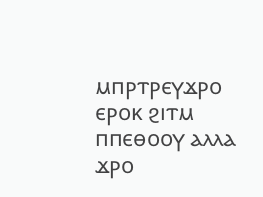ⲙⲡⲣⲧⲣⲉⲩϫⲣⲟ ⲉⲣⲟⲕ ϩⲓⲧⲙ ⲡⲡⲉⲑⲟⲟⲩ ⲁⲗⲗⲁ ϫⲣⲟ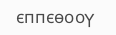ⲉⲡⲡⲉⲑⲟⲟⲩ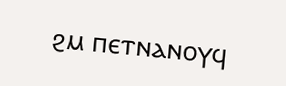ϩⲙ ⲡⲉⲧⲛⲁⲛⲟⲩϥ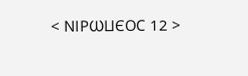< ⲚⲒⲢⲰⳘⲈⲞⲤ 12 >